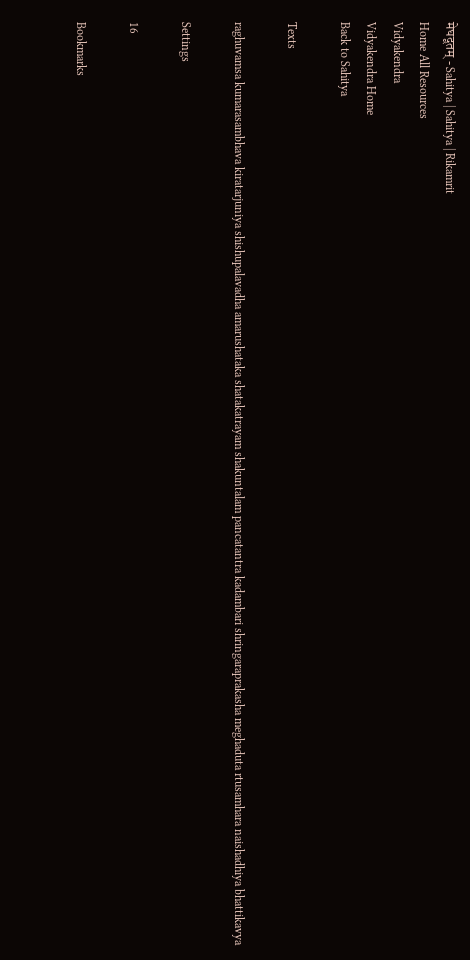मेघदूतम् - Sahitya | Sahitya | Rikamrit
Home All Resources
Vidyakendra
Vidyakendra Home
Back to Sahitya

Texts

raghuvamsa kumarasambhava kiratarjuniya shishupalavadha amarushataka shatakatrayam shakuntalam pancatantra kadambari shringaraprakasha meghaduta rtusamhara naishadhiya bhattikavya

Settings

16

Bookmarks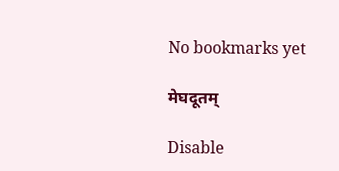No bookmarks yet

मेघदूतम्

Disable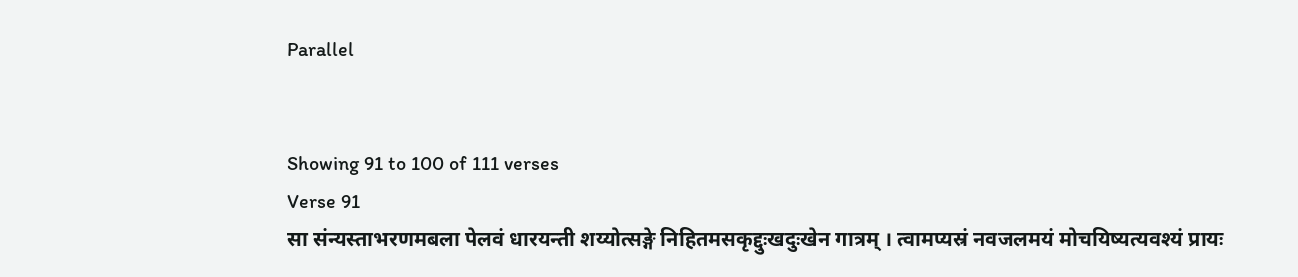Parallel


Showing 91 to 100 of 111 verses
Verse 91
सा संन्यस्ताभरणमबला पेलवं धारयन्ती शय्योत्सङ्गे निहितमसकृद्दुःखदुःखेन गात्रम् । त्वामप्यस्रं नवजलमयं मोचयिष्यत्यवश्यं प्रायः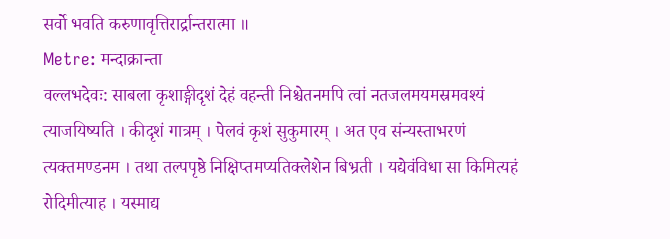सर्वो भवति करुणावृत्तिरार्द्रान्तरात्मा ॥
Metre: मन्दाक्रान्ता
वल्लभदेवः: साबला कृशाङ्गीदृशं देहं वहन्ती निश्चेतनमपि त्वां नतजलमयमस्रमवश्यं त्याजयिष्यति । कीदृशं गात्रम् । पेलवं कृशं सुकुमारम् । अत एव संन्यस्ताभरणं त्यक्तमण्डनम । तथा तल्पपृष्ठे निक्षिप्तमप्यतिक्लेशेन बिभ्रती । यद्येवंविधा सा किमित्यहं रोदिमीत्याह । यस्माद्य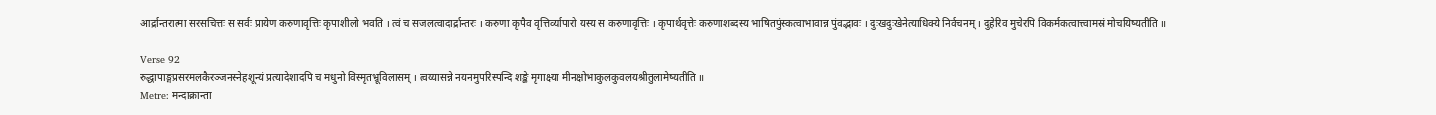आर्द्रान्तरात्मा सरसचित्तः स सर्वः प्रायेण करुणावृत्तिः कृपाशीलो भवति । त्वं च सजलत्वादार्द्रान्तरः । करुणा कृपैव वृत्तिर्व्यापारो यस्य स करुणावृत्तिः । कृपार्थवृत्तेः करुणाशब्दस्य भाषितपुंस्कत्वाभावान्न पुंवद्भावः । दुःखदुःखेनेत्याधिक्ये निर्वचनम् । दुहेरिव मुचेरपि विकर्मकत्वात्त्वामस्रं मोचयिष्यतीति ॥

Verse 92
रुद्धापाङ्गप्रसरमलकैरञ्जनस्नेहशून्यं प्रत्यादेशादपि च मधुनो विस्मृतभ्रूविलासम् । त्वय्यासन्ने नयनमुपरिस्पन्दि शङ्के मृगाक्ष्या मीनक्षोभाकुलकुवलयश्रीतुलामेष्यतीति ॥
Metre: मन्दाक्रान्ता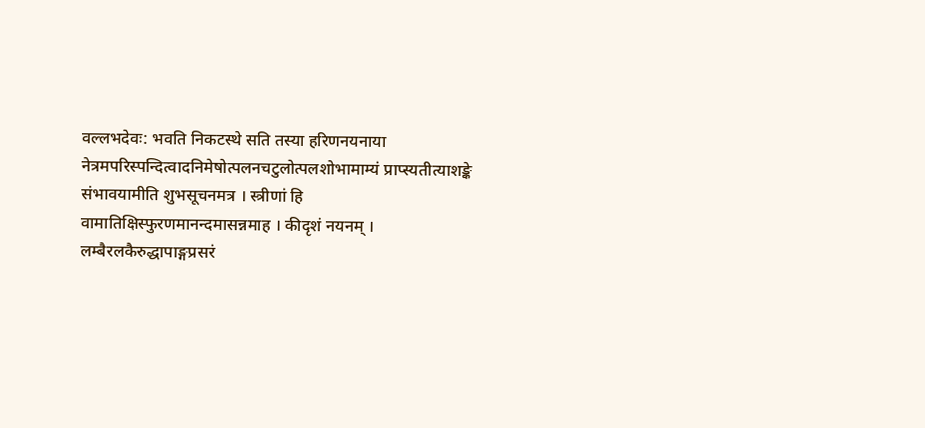वल्लभदेवः: भवति निकटस्थे सति तस्या हरिणनयनाया नेत्रमपरिस्पन्दित्वादनिमेषोत्पलनचटुलोत्पलशोभामाम्यं प्राप्स्यतीत्याशङ्के संभावयामीति शुभसूचनमत्र । स्त्रीणां हि वामातिक्षिस्फुरणमानन्दमासन्नमाह । कीदृशं नयनम् । लम्बैरलकैरुद्धापाङ्गप्रसरं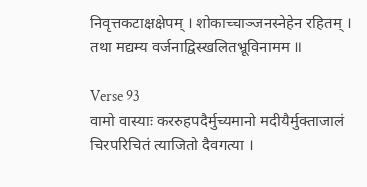निवृत्तकटाक्षक्षेपम् । शोकाच्चाञ्जनस्नेहेन रहितम् । तथा मद्यम्य वर्जनाद्विस्खलितभ्रूविनामम ॥

Verse 93
वामो वास्याः कररुहपदैर्मुच्यमानो मदीयैर्मुक्ताजालं चिरपरिचितं त्याजितो दैवगत्या ।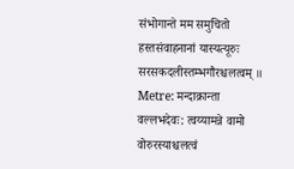संभोगान्ते मम समुचितो हस्तसंवाहनानां यास्यत्यूरुः सरसकदलीस्तम्भगौरश्चलत्वम् ॥
Metre: मन्दाक्रान्ता
वल्लभदेवः: त्वय्यामन्ने वामो वोरुरस्याश्चलत्वं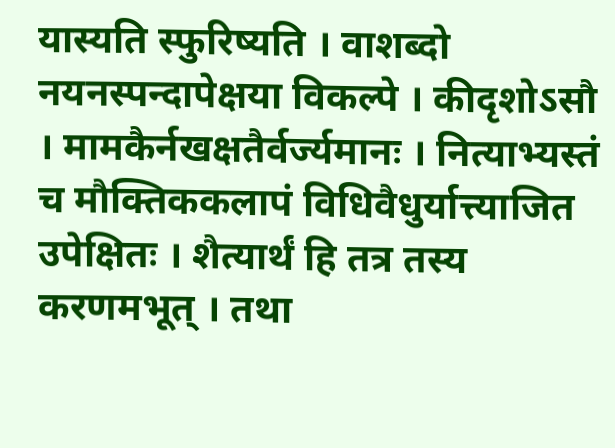यास्यति स्फुरिष्यति । वाशब्दो नयनस्पन्दापेक्षया विकल्पे । कीदृशोऽसौ । मामकैर्नखक्षतैर्वर्ज्यमानः । नित्याभ्यस्तं च मौक्तिककलापं विधिवैधुर्यात्त्याजित उपेक्षितः । शैत्यार्थं हि तत्र तस्य करणमभूत् । तथा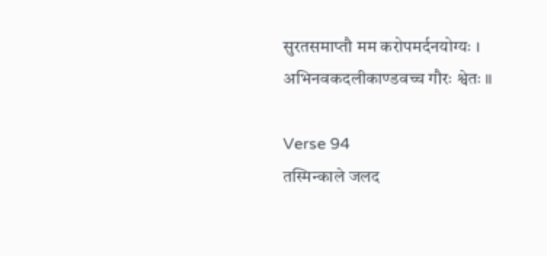सुरतसमाप्तौ मम करोपमर्दनयोग्यः । अभिनवकदलीकाण्डवच्च गौरः श्वेतः ॥

Verse 94
तस्मिन्काले जलद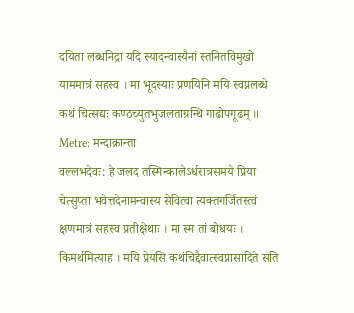दयिता लब्धनिद्रा यदि स्यादन्वास्यैनां स्तनितविमुखो याममात्रं सहस्व । मा भूदस्याः प्रणयिनि मयि स्वप्नलब्धे कथं चित्सद्यः कण्ठच्युतभुजलताग्रन्थि गाढोपगूढम् ॥
Metre: मन्दाक्रान्ता
वल्लभदेवः: हे जलद तस्मिन्कालेऽर्धरात्रसमये प्रिया चेत्सुप्ता भवेत्तदेनामन्वास्य सेवित्वा त्यक्तगर्जितस्त्वं क्षणमात्रं सहस्व प्रतीक्षेथाः । मा स्म तां बोधयः । किमर्थमित्याह । मयि प्रेयसि कथंचिद्दैवात्स्वप्नासादिते सति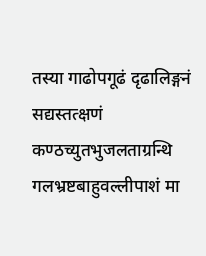तस्या गाढोपगूढं दृढालिङ्गनं सद्यस्तत्क्षणं कण्ठच्युतभुजलताग्रन्थि गलभ्रष्टबाहुवल्लीपाशं मा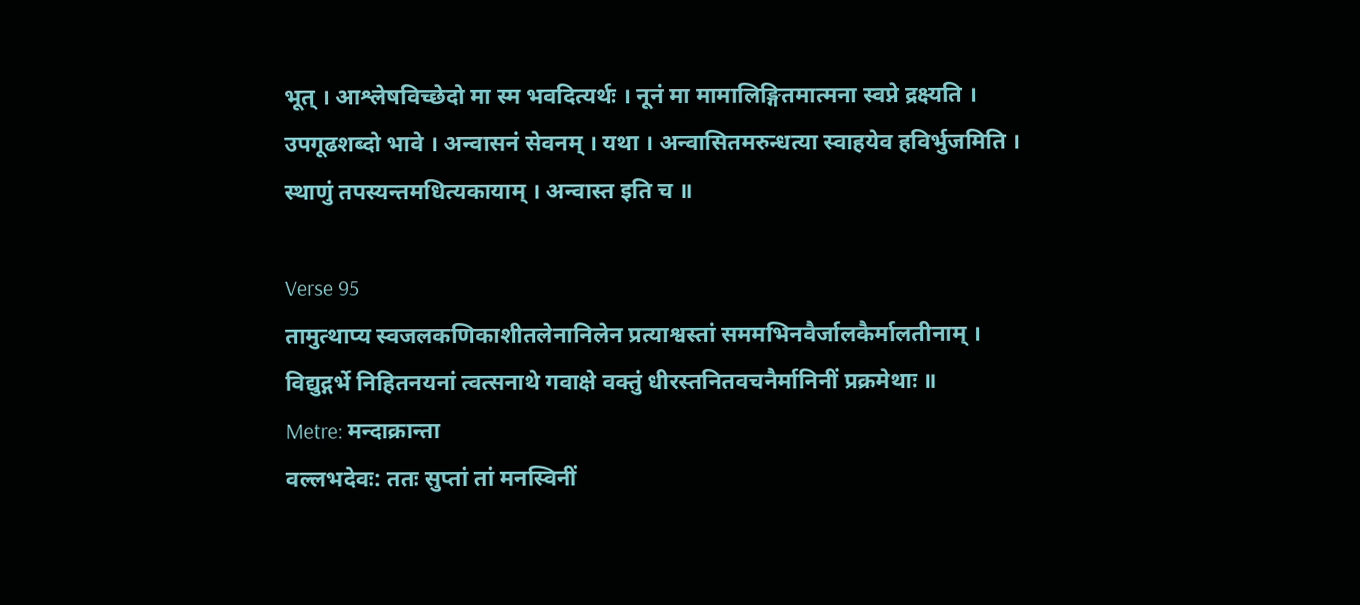भूत् । आश्लेषविच्छेदो मा स्म भवदित्यर्थः । नूनं मा मामालिङ्गितमात्मना स्वप्ने द्रक्ष्यति । उपगूढशब्दो भावे । अन्वासनं सेवनम् । यथा । अन्वासितमरुन्धत्या स्वाहयेव हविर्भुजमिति । स्थाणुं तपस्यन्तमधित्यकायाम् । अन्वास्त इति च ॥

Verse 95
तामुत्थाप्य स्वजलकणिकाशीतलेनानिलेन प्रत्याश्वस्तां सममभिनवैर्जालकैर्मालतीनाम् । विद्युद्गर्भे निहितनयनां त्वत्सनाथे गवाक्षे वक्तुं धीरस्तनितवचनैर्मानिनीं प्रक्रमेथाः ॥
Metre: मन्दाक्रान्ता
वल्लभदेवः: ततः सुप्तां तां मनस्विनीं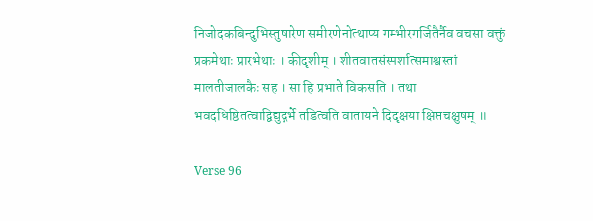निजोदकबिन्दुभिस्तुषारेण समीरणेनोत्थाप्य गम्भीरगर्जितैर्नैव वचसा वक्तुं प्रकमेथाः प्रारभेथाः । कीदृशीम् । शीतवातसंस्पर्शात्समाश्वस्तां मालतीजालकैः सह । सा हि प्रभाते विकसति । तथा भवदधिष्ठितत्वाद्विद्युद्गर्भे तडित्वति वातायने दिदृक्षया क्षिप्तचक्षुषम् ॥

Verse 96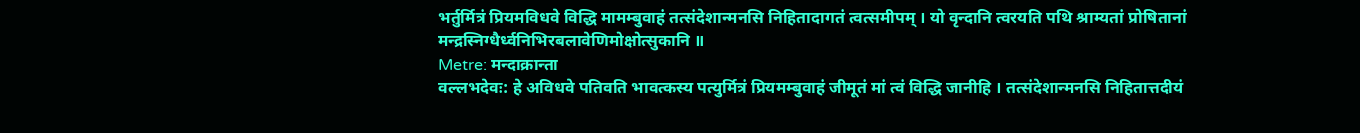भर्तुर्मित्रं प्रियमविधवे विद्धि मामम्बुवाहं तत्संदेशान्मनसि निहितादागतं त्वत्समीपम् । यो वृन्दानि त्वरयति पथि श्राम्यतां प्रोषितानां मन्द्रस्निग्धैर्ध्वनिभिरबलावेणिमोक्षोत्सुकानि ॥
Metre: मन्दाक्रान्ता
वल्लभदेवः: हे अविधवे पतिवति भावत्कस्य पत्युर्मित्रं प्रियमम्बुवाहं जीमूतं मां त्वं विद्धि जानीहि । तत्संदेशान्मनसि निहितात्तदीयं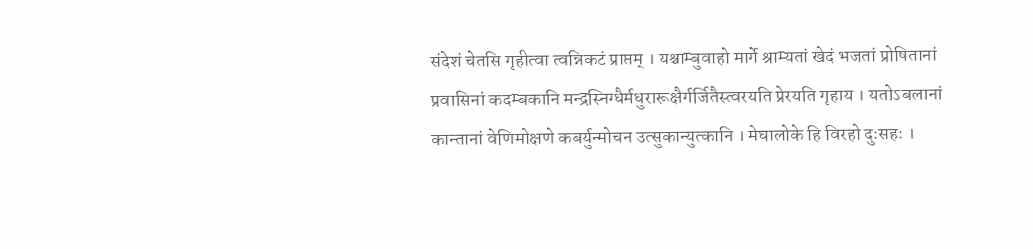संदेशं चेतसि गृहीत्वा त्वन्निकटं प्राप्तम् । यश्चाम्बुवाहो मार्गे श्राम्यतां खेदं भजतां प्रोषितानां प्रवासिनां कदम्बकानि मन्द्रस्निग्धैर्मधुरारूक्षैर्गर्जितैस्त्वरयति प्रेरयति गृहाय । यतोऽबलानां कान्तानां वेणिमोक्षणे कबर्युन्मोचन उत्सुकान्युत्कानि । मेघालोके हि विरहो दुःसहः ।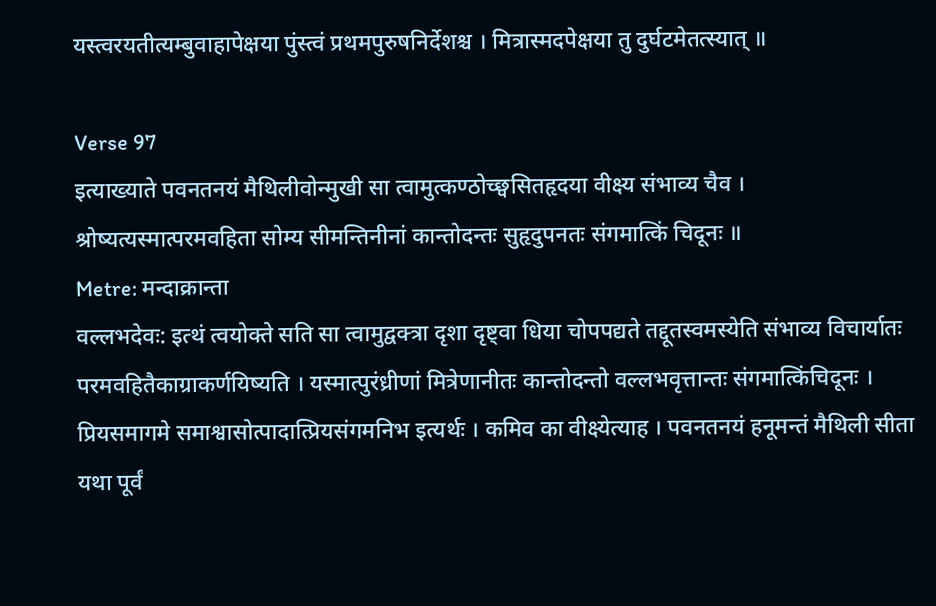यस्त्वरयतीत्यम्बुवाहापेक्षया पुंस्त्वं प्रथमपुरुषनिर्देशश्च । मित्रास्मदपेक्षया तु दुर्घटमेतत्स्यात् ॥

Verse 97
इत्याख्याते पवनतनयं मैथिलीवोन्मुखी सा त्वामुत्कण्ठोच्छ्वसितहृदया वीक्ष्य संभाव्य चैव । श्रोष्यत्यस्मात्परमवहिता सोम्य सीमन्तिनीनां कान्तोदन्तः सुहृदुपनतः संगमात्किं चिदूनः ॥
Metre: मन्दाक्रान्ता
वल्लभदेवः: इत्थं त्वयोक्ते सति सा त्वामुद्वक्त्रा दृशा दृष्ट्वा धिया चोपपद्यते तद्दूतस्वमस्येति संभाव्य विचार्यातः परमवहितैकाग्राकर्णयिष्यति । यस्मात्पुरंध्रीणां मित्रेणानीतः कान्तोदन्तो वल्लभवृत्तान्तः संगमात्किंचिदूनः । प्रियसमागमे समाश्वासोत्पादात्प्रियसंगमनिभ इत्यर्थः । कमिव का वीक्ष्येत्याह । पवनतनयं हनूमन्तं मैथिली सीता यथा पूर्वं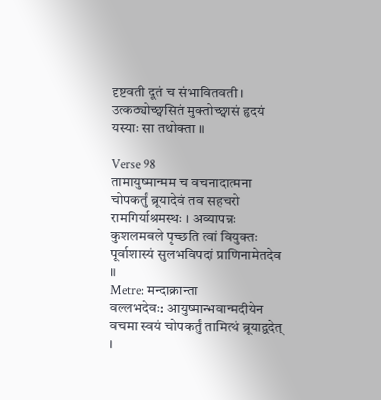दृष्टवती दूतं च संभावितवती । उत्कठ्योच्छ्वसितं मुक्तोच्छ्वासं हृदयं यस्याः सा तथोक्ता ॥

Verse 98
तामायुष्मान्मम च वचनादात्मना चोपकर्तुं ब्रूयादेवं तव सहचरो रामगिर्याश्रमस्थः । अव्यापन्नः कुशलमबले पृच्छति त्वां वियुक्तः पूर्वाशास्यं सुलभविपदां प्राणिनामेतदेव ॥
Metre: मन्दाक्रान्ता
वल्लभदेवः: आयुष्मान्भवान्मदीयेन वचमा स्वयं चोपकर्तुं तामित्थं ब्रूयाद्वदेत् ।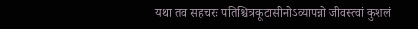यथा तव सहचरः पतिश्चित्रकूटासीनोऽव्यापन्नो जीवस्त्वां कुशलं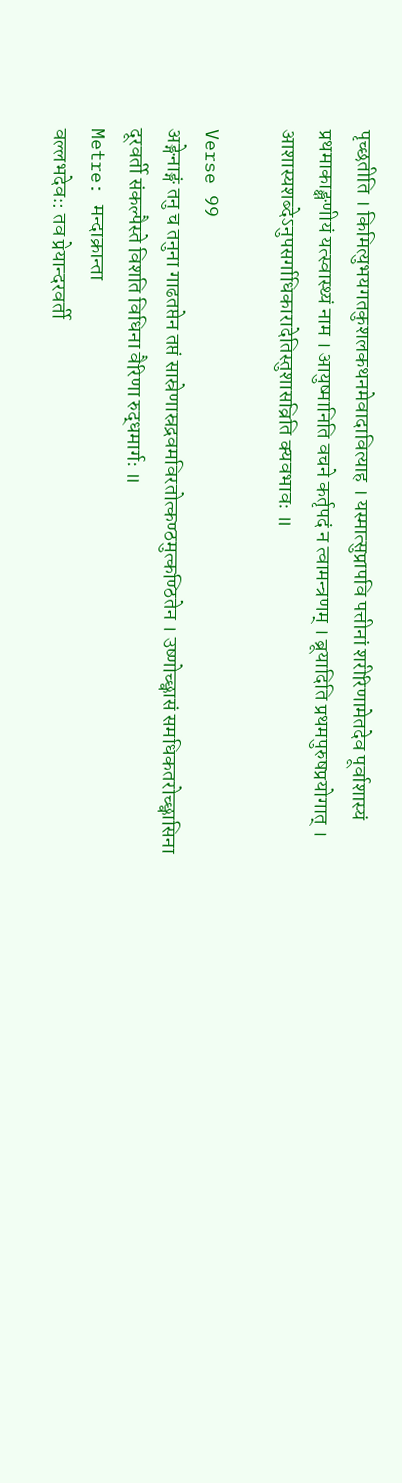पृच्छतीति । किमित्युभयगतकुशलकथनमेवादावित्याह । यस्मात्सुप्रापवि पत्तीनां शरीरिणामेतदेव पूर्वाशास्यं प्रथमाकाङ्क्षणीयं यत्स्वास्थ्यं नाम । आयुष्मानिति वचने कर्तृपदं न त्वामन्त्रणम् । ब्रूयादिति प्रथमपुरुषप्रयोगात् । आशास्यशब्देऽनुपसर्गाधिकारादेतिस्तुशासव्रिति क्यवभावः ॥

Verse 99
अङ्गेनाङ्गं तनु च तनुना गाढतप्तेन तप्तं सास्रेणास्रद्रवमविरतोत्कण्ठमुत्कण्ठितेन । उष्णोच्छ्वासं समधिकतरोच्छ्वासिना दूरवर्ती संकल्पैस्ते विशति विधिना वैरिणा रुद्धमार्गः ॥
Metre: मन्दाक्रान्ता
वल्लभदेवः: तव प्रेयान्दरवर्ती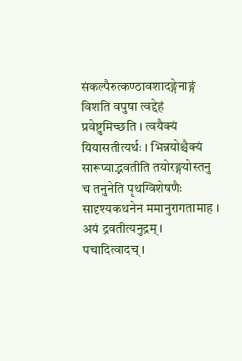संकल्पैरुत्कण्ठावशादङ्गेनाङ्गं विशति वपुषा त्वद्देहं प्रवेष्टुमिच्छति । त्वयैक्यं यियासतीत्यर्थः । भिन्नयोश्चैक्यं सारूप्याद्भवतीति तयोरङ्गयोस्तनु च तनुनेति पृथग्विशेषणैः सादृश्यकथनेन ममानुरागतामाह । अयं द्रवतीत्यनुद्रम् । पचादित्वादच् ।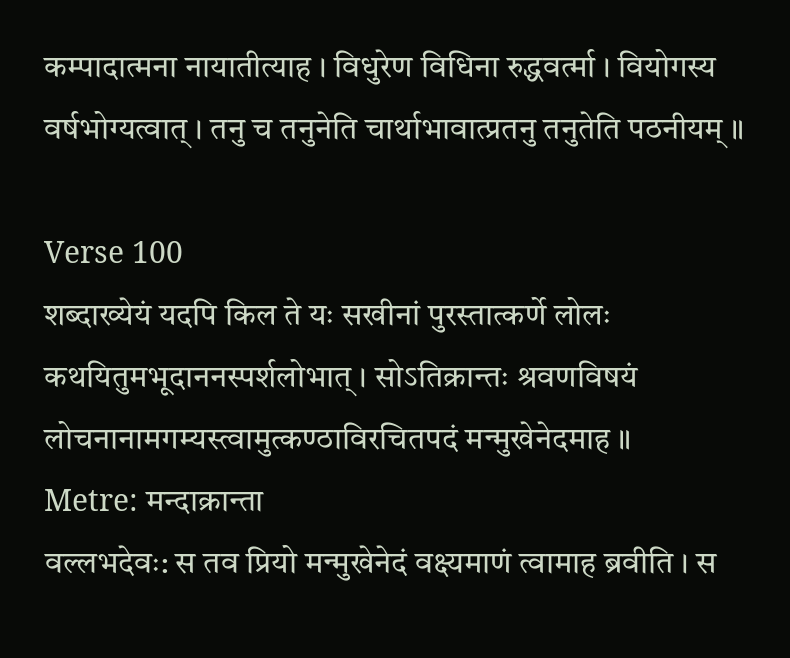कम्पादात्मना नायातीत्याह । विधुरेण विधिना रुद्धवर्त्मा । वियोगस्य वर्षभोग्यत्वात् । तनु च तनुनेति चार्थाभावात्प्रतनु तनुतेति पठनीयम् ॥

Verse 100
शब्दाख्येयं यदपि किल ते यः सखीनां पुरस्तात्कर्णे लोलः कथयितुमभूदाननस्पर्शलोभात् । सोऽतिक्रान्तः श्रवणविषयं लोचनानामगम्यस्त्वामुत्कण्ठाविरचितपदं मन्मुखेनेदमाह ॥
Metre: मन्दाक्रान्ता
वल्लभदेवः: स तव प्रियो मन्मुखेनेदं वक्ष्यमाणं त्वामाह ब्रवीति । स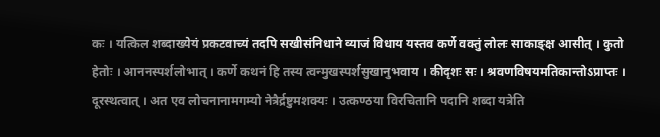कः । यत्किल शब्दाख्येयं प्रकटवाच्यं तदपि सखीसंनिधाने व्याजं विधाय यस्तव कर्णे वक्तुं लोलः साकाङ्क्ष आसीत् । कुतो हेतोः । आननस्पर्शलोभात् । कर्णे कथनं हि तस्य त्वन्मुखस्पर्शसुखानुभवाय । कीदृशः सः । श्रवणविषयमतिकान्तोऽप्राप्तः । दूरस्थत्वात् । अत एव लोचनानामगम्यो नेत्रैर्द्रष्टुमशक्यः । उत्कण्ठया विरचितानि पदानि शब्दा यत्रेति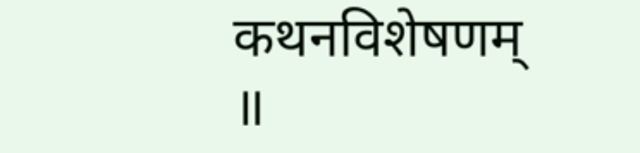कथनविशेषणम् ॥